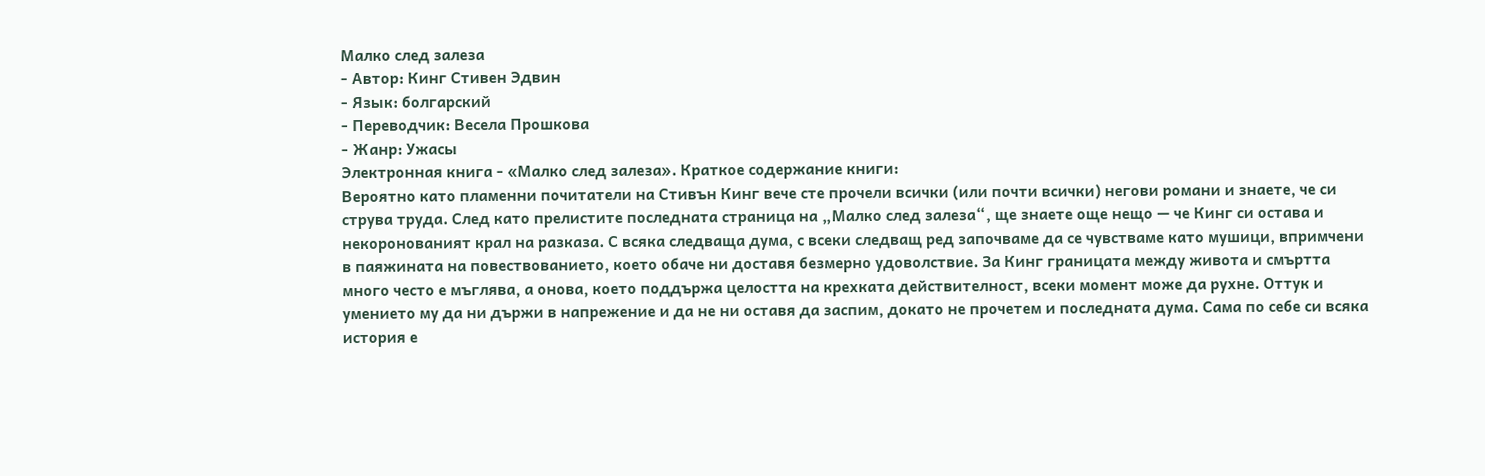Малко след залеза
- Автор: Кинг Стивен Эдвин
- Язык: болгарский
- Переводчик: Весела Прошкова
- Жанр: Ужасы
Электронная книга - «Малко след залеза». Краткое содержание книги:
Вероятно като пламенни почитатели на Стивън Кинг вече сте прочели всички (или почти всички) негови романи и знаете, че си струва труда. След като прелистите последната страница на „Малко след залеза“, ще знаете още нещо — че Кинг си остава и некоронованият крал на разказа. С всяка следваща дума, с всеки следващ ред започваме да се чувстваме като мушици, впримчени в паяжината на повествованието, което обаче ни доставя безмерно удоволствие. За Кинг границата между живота и смъртта много често е мъглява, а онова, което поддържа целостта на крехката действителност, всеки момент може да рухне. Оттук и умението му да ни държи в напрежение и да не ни оставя да заспим, докато не прочетем и последната дума. Сама по себе си всяка история е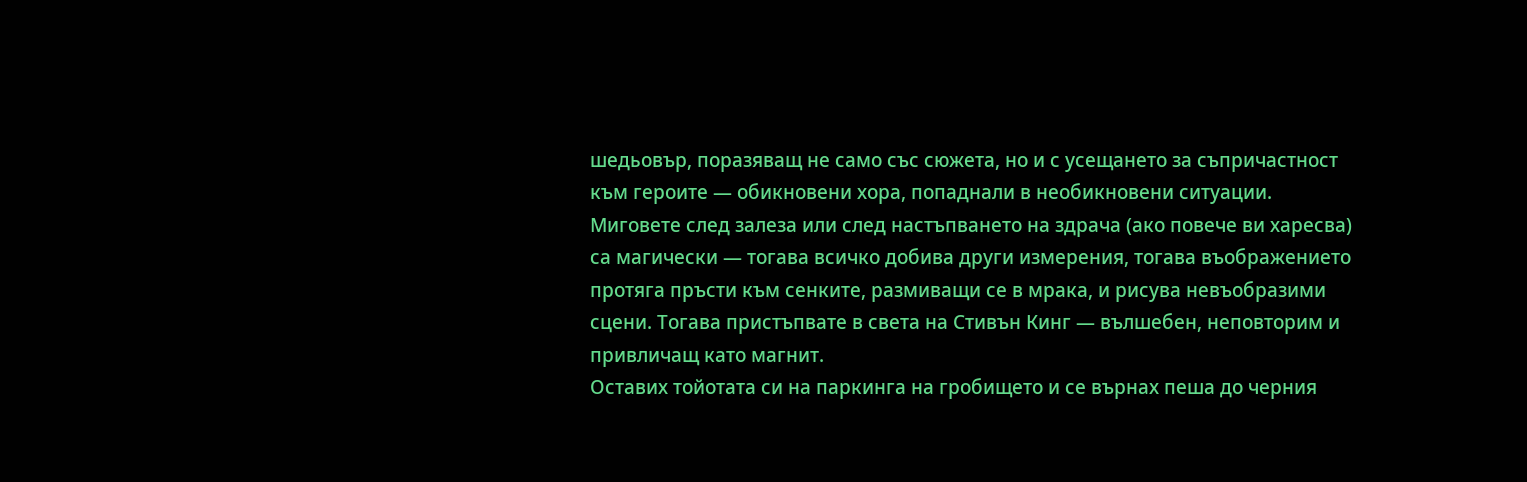шедьовър, поразяващ не само със сюжета, но и с усещането за съпричастност към героите — обикновени хора, попаднали в необикновени ситуации.
Миговете след залеза или след настъпването на здрача (ако повече ви харесва) са магически — тогава всичко добива други измерения, тогава въображението протяга пръсти към сенките, размиващи се в мрака, и рисува невъобразими сцени. Тогава пристъпвате в света на Стивън Кинг — вълшебен, неповторим и привличащ като магнит.
Оставих тойотата си на паркинга на гробището и се върнах пеша до черния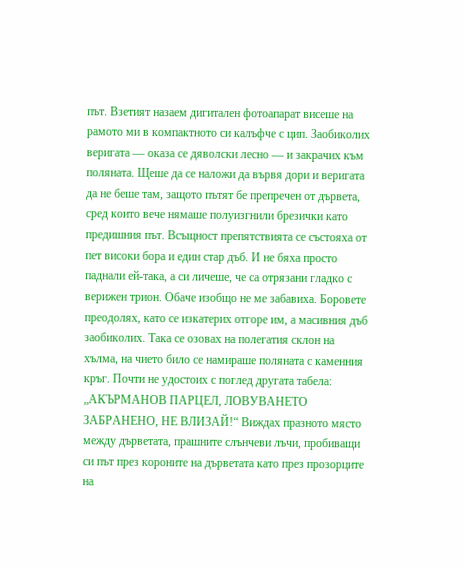път. Взетият назаем дигитален фотоапарат висеше на рамото ми в компактното си калъфче с цип. Заобиколих веригата — оказа се дяволски лесно — и закрачих към поляната. Щеше да се наложи да вървя дори и веригата да не беше там, защото пътят бе препречен от дървета, сред които вече нямаше полуизгнили брезички като предишния път. Всъщност препятствията се състояха от пет високи бора и един стар дъб. И не бяха просто паднали ей-така, а си личеше, че са отрязани гладко с верижен трион. Обаче изобщо не ме забавиха. Боровете преодолях, като се изкатерих отгоре им, а масивния дъб заобиколих. Така се озовах на полегатия склон на хълма, на чието било се намираше поляната с каменния кръг. Почти не удостоих с поглед другата табела: „АКЪРМАНОВ ПАРЦЕЛ, ЛОВУВАНЕТО ЗАБРАНЕНО, НЕ ВЛИЗАЙ!“ Виждах празното място между дърветата, прашните слънчеви лъчи, пробиващи си път през короните на дърветата като през прозорците на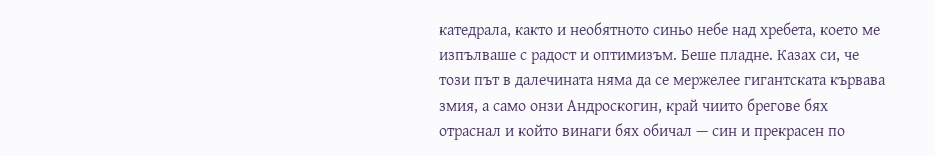катедрала, както и необятното синьо небе над хребета, което ме изпълваше с радост и оптимизъм. Беше пладне. Казах си, че този път в далечината няма да се мержелее гигантската кървава змия, а само онзи Андроскогин, край чиито брегове бях отраснал и който винаги бях обичал — син и прекрасен по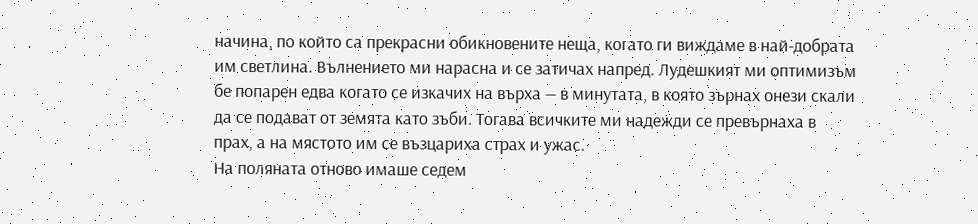начина, по който са прекрасни обикновените неща, когато ги виждаме в най-добрата им светлина. Вълнението ми нарасна и се затичах напред. Лудешкият ми оптимизъм бе попарен едва когато се изкачих на върха — в минутата, в която зърнах онези скали да се подават от земята като зъби. Тогава всичките ми надежди се превърнаха в прах, а на мястото им се възцариха страх и ужас.
На поляната отново имаше седем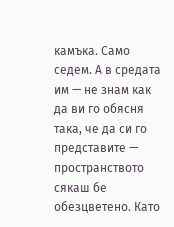камъка. Само седем. А в средата им — не знам как да ви го обясня така, че да си го представите — пространството сякаш бе обезцветено. Като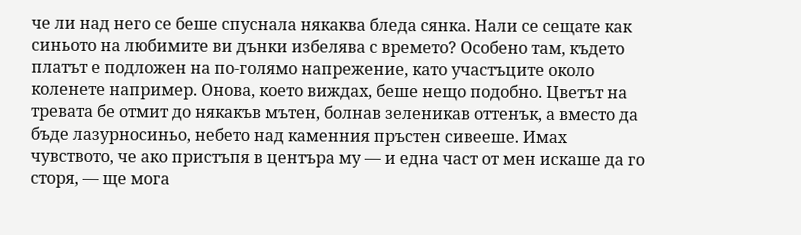че ли над него се беше спуснала някаква бледа сянка. Нали се сещате как синьото на любимите ви дънки избелява с времето? Особено там, където платът е подложен на по-голямо напрежение, като участъците около коленете например. Онова, което виждах, беше нещо подобно. Цветът на тревата бе отмит до някакъв мътен, болнав зеленикав оттенък, а вместо да бъде лазурносиньо, небето над каменния пръстен сивееше. Имах чувството, че ако пристъпя в центъра му — и една част от мен искаше да го сторя, — ще мога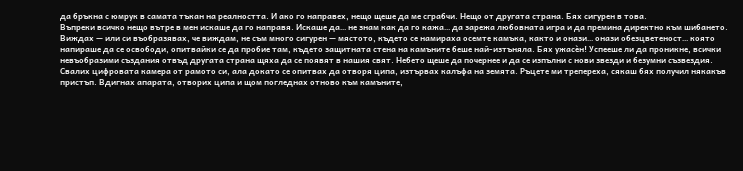да бръкна с юмрук в самата тъкан на реалността. И ако го направех, нещо щеше да ме сграбчи. Нещо от другата страна. Бях сигурен в това.
Въпреки всичко нещо вътре в мен искаше да го направя. Искаше да… не знам как да го кажа… да зарежа любовната игра и да премина директно към шибането.
Виждах — или си въобразявах, че виждам, не съм много сигурен — мястото, където се намираха осемте камъка, както и онази… онази обезцветеност… която напираше да се освободи, опитвайки се да пробие там, където защитната стена на камъните беше най-изтъняла. Бях ужасѐн! Успееше ли да проникне, всички невъобразими създания отвъд другата страна щяха да се появят в нашия свят. Небето щеше да почернее и да се изпълни с нови звезди и безумни съзвездия.
Свалих цифровата камера от рамото си, ала докато се опитвах да отворя ципа, изтървах калъфа на земята. Ръцете ми трепереха, сякаш бях получил някакъв пристъп. Вдигнах апарата, отворих ципа и щом погледнах отново към камъните,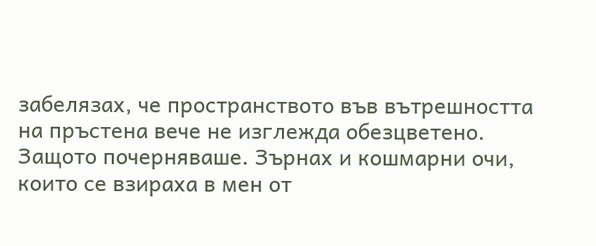забелязах, че пространството във вътрешността на пръстена вече не изглежда обезцветено. Защото почерняваше. Зърнах и кошмарни очи, които се взираха в мен от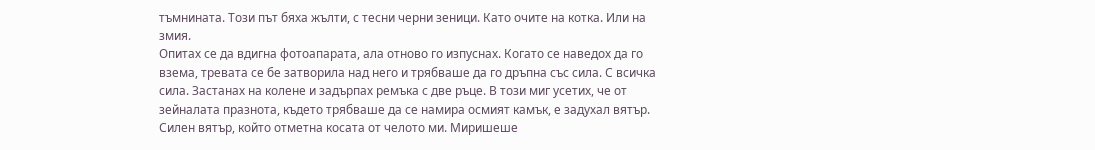тъмнината. Този път бяха жълти, с тесни черни зеници. Като очите на котка. Или на змия.
Опитах се да вдигна фотоапарата, ала отново го изпуснах. Когато се наведох да го взема, тревата се бе затворила над него и трябваше да го дръпна със сила. С всичка сила. Застанах на колене и задърпах ремъка с две ръце. В този миг усетих, че от зейналата празнота, където трябваше да се намира осмият камък, е задухал вятър. Силен вятър, който отметна косата от челото ми. Миришеше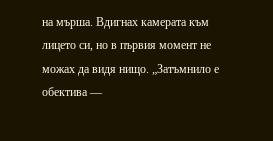на мърша. Вдигнах камерата към лицето си, но в първия момент не можах да видя нищо. „Затъмнило е обектива —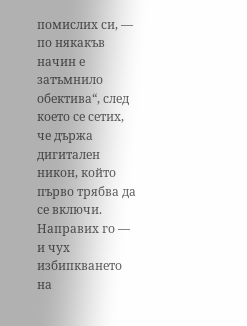помислих си, — по някакъв начин е затъмнило обектива“, след което се сетих, че държа дигитален никон, който първо трябва да се включи. Направих го — и чух избипкването на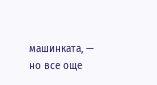машинката, — но все още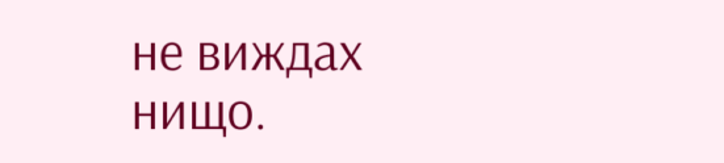не виждах нищо.